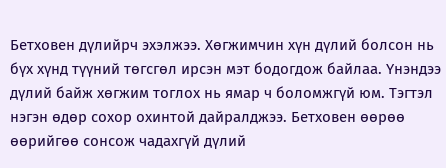Бетховен дүлийрч эхэлжээ. Хөгжимчин хүн дүлий болсон нь бүх хүнд түүний төгсгөл ирсэн мэт бодогдож байлаа. Үнэндээ дүлий байж хөгжим тоглох нь ямар ч боломжгүй юм. Тэгтэл нэгэн өдөр сохор охинтой дайралджээ. Бетховен өөрөө өөрийгөө сонсож чадахгүй дүлий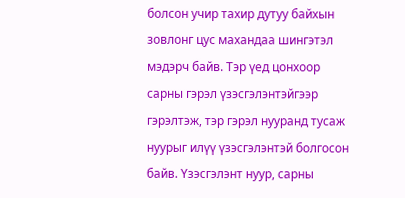болсон учир тахир дутуу байхын зовлонг цус махандаа шингэтэл мэдэрч байв. Тэр үед цонхоор сарны гэрэл үзэсгэлэнтэйгээр гэрэлтэж, тэр гэрэл нууранд тусаж нуурыг илүү үзэсгэлэнтэй болгосон байв. Үзэсгэлэнт нуур, сарны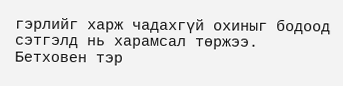гэрлийг харж чадахгүй охиныг бодоод сэтгэлд нь харамсал төржээ. Бетховен тэр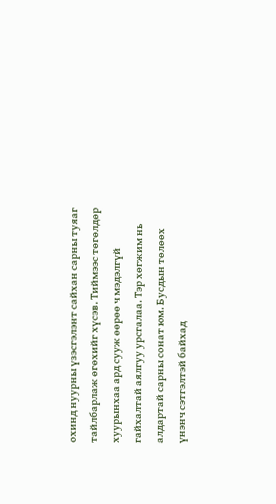охинд нуурны үзэсгэлэнт сайхан сарны туяаг тайлбарлаж өгөхийг хүсэв. Тиймээс төгөлдөр хуурынхаа ард сууж өөрөө ч мэдэлгүй гайхалтай аялгуу урсгалаа. Тэр хөгжим нь алдартай сарны сонат юм. Бусдын төлөөх үнэнч сэтгэлтэй байхад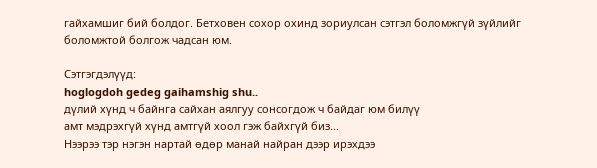гайхамшиг бий болдог. Бетховен сохор охинд зориулсан сэтгэл боломжгүй зүйлийг боломжтой болгож чадсан юм.

Сэтгэгдэлүүд:
hoglogdoh gedeg gaihamshig shu..
дүлий хүнд ч байнга сайхан аялгуу сонсогдож ч байдаг юм билүү
амт мэдрэхгүй хүнд амтгүй хоол гэж байхгүй биз...
Нээрээ тэр нэгэн нартай өдөр манай найран дээр ирэхдээ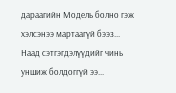дараагийн Модель болно гэж хэлсэнээ мартаагүй бээз...
Наад сэтгэгдэлүүдийг чинь уншиж болдоггүй ээ...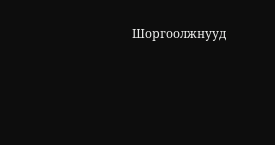Шоргоолжнууд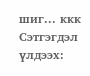шиг... ккк
Сэтгэгдэл үлдээх: